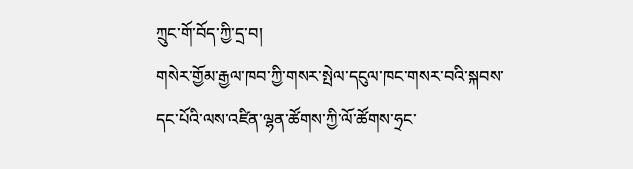ཀྲུང་གོ་བོད་ཀྱི་དྲ་བ།
གསེར་གྱོམ་རྒྱལ་ཁབ་ཀྱི་གསར་སྤེལ་དངུལ་ཁང་གསར་བའི་སྐབས་དང་པོའི་ལས་འཛིན་ལྷན་ཚོགས་ཀྱི་ལོ་ཚོགས་ཧྲང་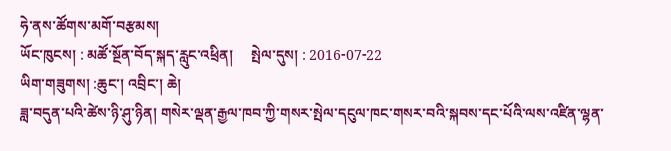ཧེ་ནས་ཚོགས་མགོ་བརྩམས།
ཡོང་ཁུངས། : མཚོ་སྔོན་བོད་སྐད་རླུང་འཕྲིན།     སྤེལ་དུས། : 2016-07-22
ཡིག་གཟུགས། :ཆུང་། འབྲིང་། ཆེ།
ཟླ་བདུན་པའི་ཚེས་ཉི་ཤུ་ཉིན། གསེར་ལྡན་རྒྱལ་ཁབ་ཀྱི་གསར་སྤེལ་དངུལ་ཁང་གསར་བའི་སྐབས་དང་པོའི་ལས་འཛིན་ལྷན་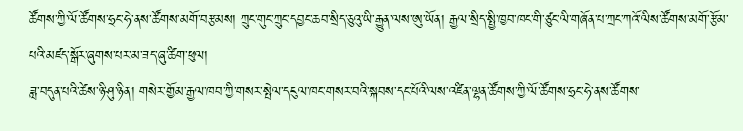ཚོགས་ཀྱི་ལོ་ཚོགས་ཧྲང་ཧེ་ནས་ཚོགས་མགོ་བརྩམས། ཀྲུང་གུང་ཀྲུང་དབྱང་ཆབ་སྲིད་ཅུའུ་ཡི་རྒྱུན་ལས་ཨུ་ཡོན། རྒྱལ་སྲིད་སྤྱི་ཁྱབ་ཁང་གི་ཙུང་ལི་གཞོན་པ་ཀྲང་ཀའོ་ལིས་ཚོགས་མགོ་རྩོམ་པའི་མཛད་སྒོར་ཞུགས་པར་མ་ཟད་ཞུ་ཚིག་ཕུལ།
ཟླ་བདུན་པའི་ཚེས་ཉི་ཤུ་ཉིན། གསེར་གྱོམ་རྒྱལ་ཁབ་ཀྱི་གསར་སྤེལ་དངུལ་ཁང་གསར་བའི་སྐབས་དང་པོའི་ལས་འཛིན་ལྷན་ཚོགས་ཀྱི་ལོ་ཚོགས་ཧྲང་ཧེ་ནས་ཚོགས་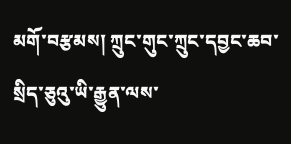མགོ་བརྩམས། ཀྲུང་གུང་ཀྲུང་དབྱང་ཆབ་སྲིད་ཅུའུ་ཡི་རྒྱུན་ལས་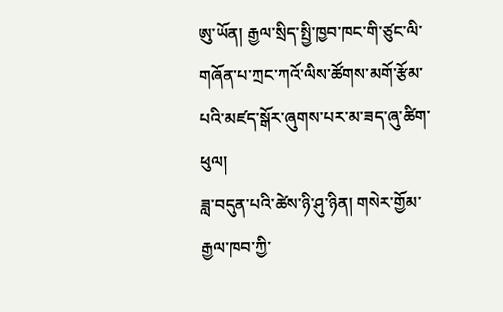ཨུ་ཡོན། རྒྱལ་སྲིད་སྤྱི་ཁྱབ་ཁང་གི་ཙུང་ལི་གཞོན་པ་ཀྲང་ཀའོ་ལིས་ཚོགས་མགོ་རྩོམ་པའི་མཛད་སྒོར་ཞུགས་པར་མ་ཟད་ཞུ་ཚིག་ཕུལ།
ཟླ་བདུན་པའི་ཚེས་ཉི་ཤུ་ཉིན། གསེར་གྱོམ་རྒྱལ་ཁབ་ཀྱི་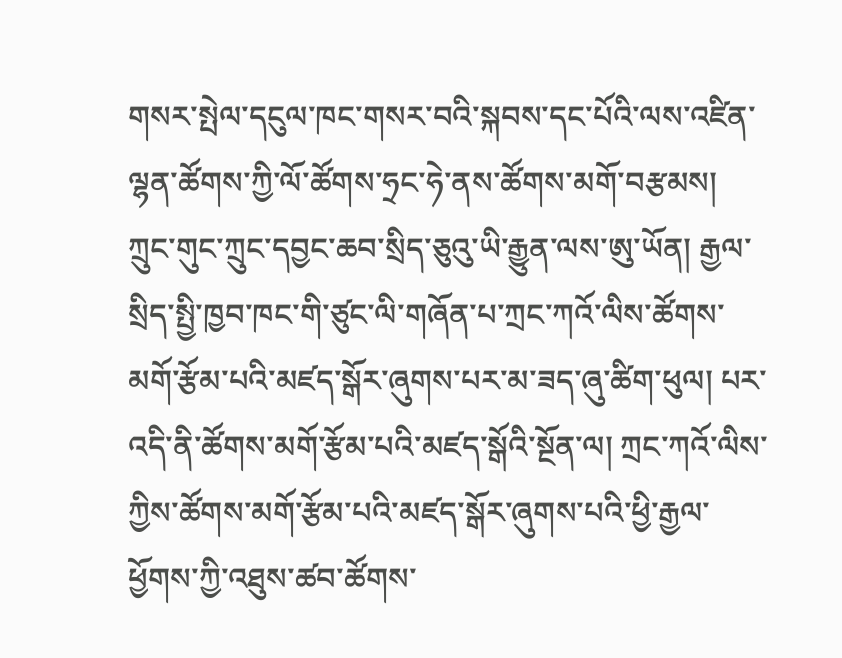གསར་སྤེལ་དངུལ་ཁང་གསར་བའི་སྐབས་དང་པོའི་ལས་འཛིན་ལྷན་ཚོགས་ཀྱི་ལོ་ཚོགས་ཧྲང་ཧེ་ནས་ཚོགས་མགོ་བརྩམས། ཀྲུང་གུང་ཀྲུང་དབྱང་ཆབ་སྲིད་ཅུའུ་ཡི་རྒྱུན་ལས་ཨུ་ཡོན། རྒྱལ་སྲིད་སྤྱི་ཁྱབ་ཁང་གི་ཙུང་ལི་གཞོན་པ་ཀྲང་ཀའོ་ལིས་ཚོགས་མགོ་རྩོམ་པའི་མཛད་སྒོར་ཞུགས་པར་མ་ཟད་ཞུ་ཚིག་ཕུལ། པར་འདི་ནི་ཚོགས་མགོ་རྩོམ་པའི་མཛད་སྒོའི་སྔོན་ལ། ཀྲང་ཀའོ་ལིས་ཀྱིས་ཚོགས་མགོ་རྩོམ་པའི་མཛད་སྒོར་ཞུགས་པའི་ཕྱི་རྒྱལ་ཕྱོགས་ཀྱི་འཐུས་ཚབ་ཚོགས་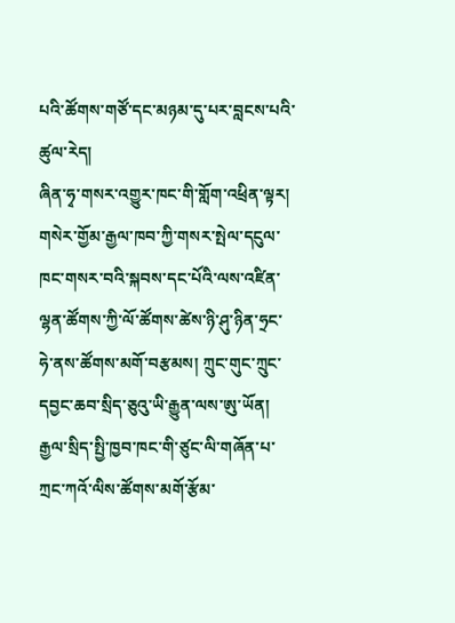པའི་ཚོགས་གཙོ་དང་མཉམ་དུ་པར་བླངས་པའི་ཚུལ་རེད།
ཞིན་ཧྭ་གསར་འགྱུར་ཁང་གི་གློག་འཕྲིན་ལྟར། གསེར་གྱོམ་རྒྱལ་ཁབ་ཀྱི་གསར་སྤེལ་དངུལ་ཁང་གསར་བའི་སྐབས་དང་པོའི་ལས་འཛིན་ལྷན་ཚོགས་ཀྱི་ལོ་ཚོགས་ཚེས་ཉི་ཤུ་ཉིན་ཧྲང་ཧེ་ནས་ཚོགས་མགོ་བརྩམས། ཀྲུང་གུང་ཀྲུང་དབྱང་ཆབ་སྲིད་ཅུའུ་ཡི་རྒྱུན་ལས་ཨུ་ཡོན། རྒྱལ་སྲིད་སྤྱི་ཁྱབ་ཁང་གི་ཙུང་ལི་གཞོན་པ་ཀྲང་ཀའོ་ལིས་ཚོགས་མགོ་རྩོམ་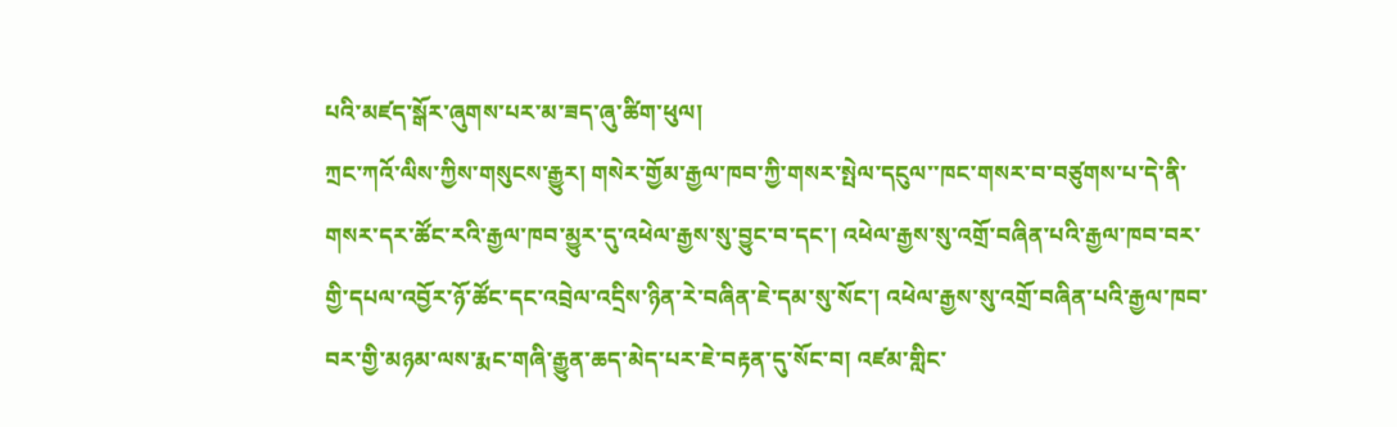པའི་མཛད་སྒོར་ཞུགས་པར་མ་ཟད་ཞུ་ཚིག་ཕུལ།
ཀྲང་ཀའོ་ལིས་ཀྱིས་གསུངས་རྒྱུར། གསེར་གྱོམ་རྒྱལ་ཁབ་ཀྱི་གསར་སྤེལ་དངུལ་་ཁང་གསར་བ་བཙུགས་པ་དེ་ནི་གསར་དར་ཚོང་རའི་རྒྱལ་ཁབ་མྱུར་དུ་འཕེལ་རྒྱས་སུ་བྱུང་བ་དང་། འཕེལ་རྒྱས་སུ་འགྲོ་བཞིན་པའི་རྒྱལ་ཁབ་བར་གྱི་དཔལ་འབྱོར་ཉོ་ཚོང་དང་འབྲེལ་འདྲིས་ཉིན་རེ་བཞིན་ཇེ་དམ་སུ་སོང་། འཕེལ་རྒྱས་སུ་འགྲོ་བཞིན་པའི་རྒྱལ་ཁབ་བར་གྱི་མཉམ་ལས་རྨང་གཞི་རྒྱུན་ཆད་མེད་པར་ཇེ་བརྟན་དུ་སོང་བ། འཛམ་གླིང་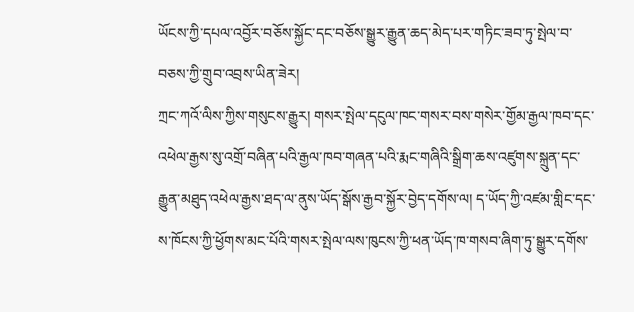ཡོངས་ཀྱི་དཔལ་འབྱོར་བཅོས་སྐྱོང་དང་བཅོས་སྒྱུར་རྒྱུན་ཆད་མེད་པར་གཏིང་ཟབ་ཏུ་སྤེལ་བ་བཅས་ཀྱི་གྲུབ་འབྲས་ཡིན་ཟེར།
ཀྲང་ཀའོ་ལིས་ཀྱིས་གསུངས་རྒྱུར། གསར་སྤེལ་དངུལ་ཁང་གསར་བས་གསེར་གྱོམ་རྒྱལ་ཁབ་དང་འཕེལ་རྒྱས་སུ་འགྲོ་བཞིན་པའི་རྒྱལ་ཁབ་གཞན་པའི་རྨང་གཞིའི་སྒྲིག་ཆས་འཛུགས་སྐྲུན་དང་རྒྱུན་མཐུད་འཕེལ་རྒྱས་ཐད་ལ་ནུས་ཡོད་སྒོས་རྒྱབ་སྐྱོར་བྱེད་དགོས་ལ། ད་ཡོད་ཀྱི་འཛམ་གླིང་དང་ས་ཁོངས་ཀྱི་ཕྱོགས་མང་པོའི་གསར་སྤེལ་ལས་ཁུངས་ཀྱི་ཕན་ཡོད་ཁ་གསབ་ཞིག་ཏུ་སྒྱུར་དགོས་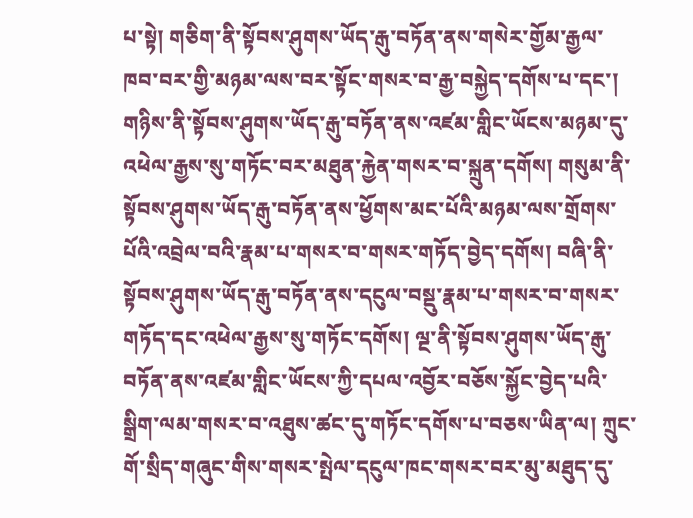པ་སྟེ། གཅིག་ནི་སྟོབས་ཤུགས་ཡོད་རྒུ་བཏོན་ནས་གསེར་གྱོམ་རྒྱལ་ཁབ་བར་གྱི་མཉམ་ལས་བར་སྟོང་གསར་བ་རྒྱ་བསྐྱེད་དགོས་པ་དང་། གཉིས་ནི་སྟོབས་ཤུགས་ཡོད་རྒུ་བཏོན་ནས་འཛམ་གླིང་ཡོངས་མཉམ་དུ་འཕེལ་རྒྱས་སུ་གཏོང་བར་མཐུན་རྐྱེན་གསར་བ་སྐྲུན་དགོས། གསུམ་ནི་སྟོབས་ཤུགས་ཡོད་རྒུ་བཏོན་ནས་ཕྱོགས་མང་པོའི་མཉམ་ལས་གྲོགས་པོའི་འབྲེལ་བའི་རྣམ་པ་གསར་བ་གསར་གཏོད་བྱེད་དགོས། བཞི་ནི་སྟོབས་ཤུགས་ཡོད་རྒུ་བཏོན་ནས་དངུལ་བསྡུ་རྣམ་པ་གསར་བ་གསར་གཏོད་དང་འཕེལ་རྒྱས་སུ་གཏོང་དགོས། ལྔ་ནི་སྟོབས་ཤུགས་ཡོད་རྒུ་བཏོན་ནས་འཛམ་གླིང་ཡོངས་ཀྱི་དཔལ་འབྱོར་བཅོས་སྐྱོང་བྱེད་པའི་སྒྲིག་ལམ་གསར་བ་འཐུས་ཚང་དུ་གཏོང་དགོས་པ་བཅས་ཡིན་ལ། ཀྲུང་གོ་སྲིད་གཞུང་གིས་གསར་སྤེལ་དངུལ་ཁང་གསར་བར་མུ་མཐུད་དུ་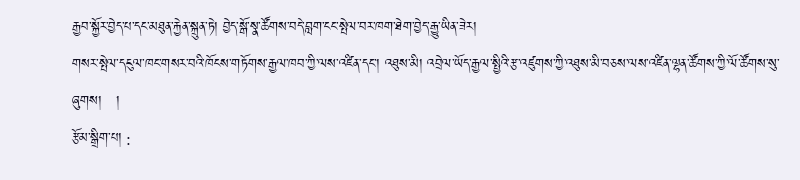རྒྱབ་སྐྱོར་བྱེད་པ་དང་མཐུན་རྐྱེན་སྐྲུན་ཏེ། བྱེད་སྒོ་སྣ་ཚོགས་བདེ་བླག་ངང་སྤེལ་བར་ཁག་ཐེག་བྱེད་རྒྱུ་ཡིན་ཟེར།
གསར་སྤེལ་དངུལ་ཁང་གསར་བའི་ཁོངས་གཏོགས་རྒྱལ་ཁབ་ཀྱི་ལས་འཛིན་དང་། འཐུས་མི། འབྲེལ་ཡོད་རྒྱལ་སྤྱིའི་རྩ་འཛུགས་ཀྱི་འཐུས་མི་བཅས་ལས་འཛིན་ལྷན་ཚོགས་ཀྱི་ལོ་ཚོགས་སུ་ཞུགས།   །
རྩོམ་སྒྲིག་པ། :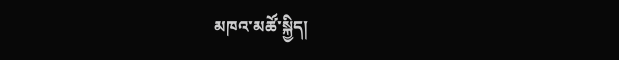མཁའ་མཚོ་སྐྱིད།